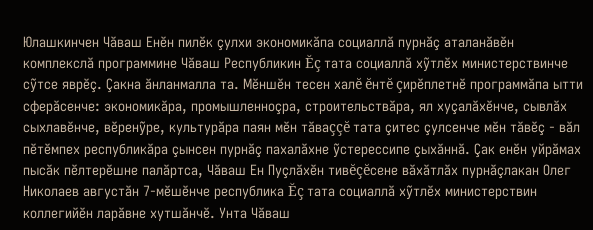Юлашкинчен Чăваш Енĕн пилĕк çулхи экономикăпа социаллă пурнăç аталанăвĕн комплекслă программине Чăваш Республикин Ĕç тата социаллă хỹтлĕх министерствинче сỹтсе яврĕç. Çакна ăнланмалла та. Мĕншĕн тесен халĕ ĕнтĕ çирĕплетнĕ программăпа ытти сферăсенче: экономикăра, промышленноçра, строительствăра, ял хуçалăхĕнче, сывлăх сыхлавĕнче, вĕренỹре, культурăра паян мĕн тăваççĕ тата çитес çулсенче мĕн тăвĕç - вăл пĕтĕмпех республикăра çынсен пурнăç пахалăхне ỹстерессипе çыхăннă. Çак енĕн уйрăмах пысăк пĕлтерĕшне палăртса, Чăваш Ен Пуçлăхĕн тивĕçĕсене вăхăтлăх пурнăçлакан Олег Николаев августăн 7-мĕшĕнче республика Ĕç тата социаллă хỹтлĕх министерствин коллегийĕн ларăвне хутшăнчĕ. Унта Чăваш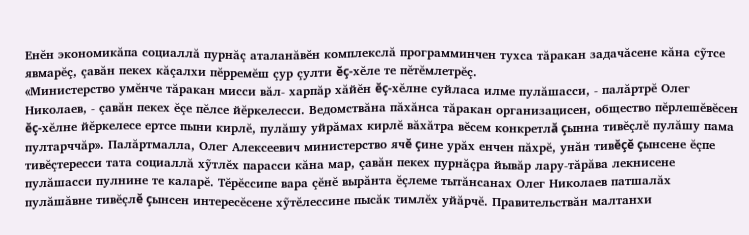Енĕн экономикăпа социаллă пурнăç аталанăвĕн комплекслă программинчен тухса тăракан задачăсене кăна сỹтсе явмарĕç, çавăн пекех кăçалхи пĕрремĕш çур çулти ĕç-хĕле те пĕтĕмлетрĕç.
«Министерство умĕнче тăракан мисси вăл- харпăр хăйĕн ĕç-хĕлне суйласа илме пулăшасси, - палăртрĕ Олег Николаев, - çавăн пекех ĕçе пĕлсе йĕркелесси. Ведомствăна пăхăнса тăракан организацисен, общество пĕрлешĕвĕсен ĕç-хĕлне йĕркелесе ертсе пыни кирлĕ, пулăшу уйрăмах кирлĕ вăхăтра вĕсем конкретлă çынна тивĕçлĕ пулăшу пама пултарччăр». Палăртмалла, Олег Алексеевич министерство ячĕ çине урăх енчен пăхрĕ, унăн тивĕçĕ çынсене ĕçпе тивĕçтересси тата социаллă хỹтлĕх парасси кăна мар, çавăн пекех пурнăçра йывăр лару-тăрăва лекнисене пулăшасси пулнине те каларĕ. Тĕрĕссипе вара çĕнĕ вырăнта ĕçлеме тытăнсанах Олег Николаев патшалăх пулăшăвне тивĕçлĕ çынсен интересĕсене хỹтĕлессине пысăк тимлĕх уйăрчĕ. Правительствăн малтанхи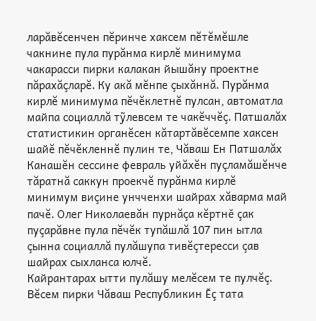ларăвĕсенчен пĕринче хаксем пĕтĕмĕшле чакнине пула пурăнма кирлĕ минимума чакарасси пирки калакан йышăну проектне пăрахăçларĕ. Ку акă мĕнпе çыхăннă. Пурăнма кирлĕ минимума пĕчĕклетнĕ пулсан, автоматла майпа социаллă тỹлевсем те чакĕччĕç. Патшалăх статистикин органĕсен кăтартăвĕсемпе хаксен шайĕ пĕчĕкленнĕ пулин те, Чăваш Ен Патшалăх Канашĕн сессине февраль уйăхĕн пуçламăшĕнче тăратнă саккун проекчĕ пурăнма кирлĕ минимум виçине унчченхи шайрах хăварма май пачĕ. Олег Николаевăн пурнăçа кĕртнĕ çак пуçарăвне пула пĕчĕк тупăшлă 107 пин ытла çынна социаллă пулăшупа тивĕçтересси çав шайрах сыхланса юлчĕ.
Кайрантарах ытти пулăшу мелĕсем те пулчĕç. Вĕсем пирки Чăваш Республикин Ĕç тата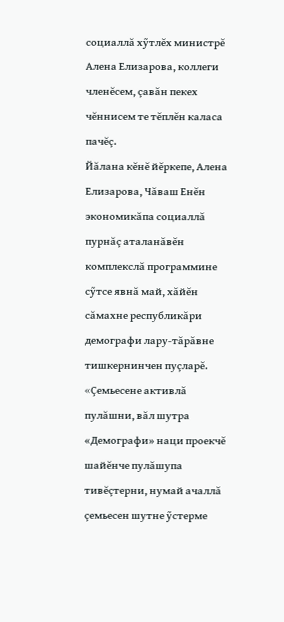социаллă хỹтлĕх министрĕ Алена Елизарова, коллеги членĕсем, çавăн пекех чĕннисем те тĕплĕн каласа пачĕç.
Йăлана кĕнĕ йĕркепе, Алена Елизарова, Чăваш Енĕн экономикăпа социаллă пурнăç аталанăвĕн комплекслă программине сỹтсе явнă май, хăйĕн сăмахне республикăри демографи лару-тăрăвне тишкернинчен пуçларĕ. «Çемьесене активлă пулăшни, вăл шутра «Демографи» наци проекчĕ шайĕнче пулăшупа тивĕçтерни, нумай ачаллă çемьесен шутне ỹстерме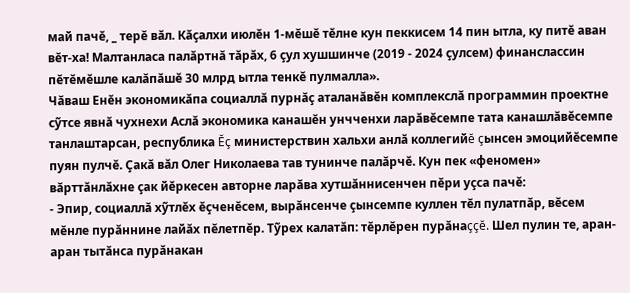май пачĕ, _ терĕ вăл. Кăçалхи июлĕн 1-мĕшĕ тĕлне кун пеккисем 14 пин ытла, ку питĕ аван вĕт-ха! Малтанласа палăртнă тăрăх, 6 çул хушшинче (2019 - 2024 çулсем) финанслассин пĕтĕмĕшле калăпăшĕ 30 млрд ытла тенкĕ пулмалла».
Чăваш Енĕн экономикăпа социаллă пурнăç аталанăвĕн комплекслă программин проектне сỹтсе явнă чухнехи Аслă экономика канашĕн унчченхи ларăвĕсемпе тата канашлăвĕсемпе танлаштарсан, республика Ĕç министерствин хальхи анлă коллегийĕ çынсен эмоцийĕсемпе пуян пулчĕ. Çакă вăл Олег Николаева тав тунинче палăрчĕ. Кун пек «феномен» вăрттăнлăхне çак йĕркесен авторне ларăва хутшăннисенчен пĕри уçса пачĕ:
- Эпир, социаллă хỹтлĕх ĕçченĕсем, вырăнсенче çынсемпе куллен тĕл пулатпăр, вĕсем мĕнле пурăннине лайăх пĕлетпĕр. Тỹрех калатăп: тĕрлĕрен пурăнаççĕ. Шел пулин те, аран-аран тытăнса пурăнакан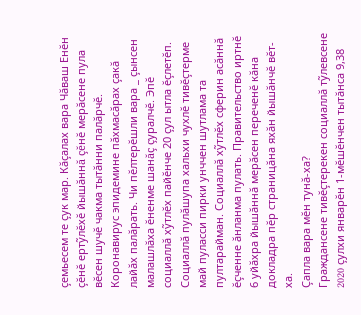çемьесем те çук мар. Кăçалах вара Чăваш Енĕн çĕнĕ ертỹлĕхĕ йышăннă çĕнĕ мерăсене пула вĕсен шучĕ чакма тытăнни палăрчĕ. Коронавирус эпидемине пăхмасăрах çакă лайăх палăрать. Чи пĕлтерĕшли вара _ çынсен малашлăха ĕненме шанăç çуралчĕ. Эпĕ социаллă хỹтлĕх пайĕнче 20 çул ытла ĕçлетĕп.
Социаллă пулăшупа хальхи чухлĕ тивĕçтерме май пуласси пирки унччен шутлама та пултарайман. Социаллă хỹтлĕх сферин асăннă ĕçченне ăнланма пулать. Правительство иртнĕ 6 уйăхра йышăннă мерăсен переченĕ кăна докладра пĕр страницăна яхăн йышăнчĕ вĕт-ха.
Çапла вара мĕн тунă-ха?
Граждансене тивĕçтерекен социаллă тỹлевсене 2020 çулхи январĕн 1-мĕшĕнчен тытăнса 9,38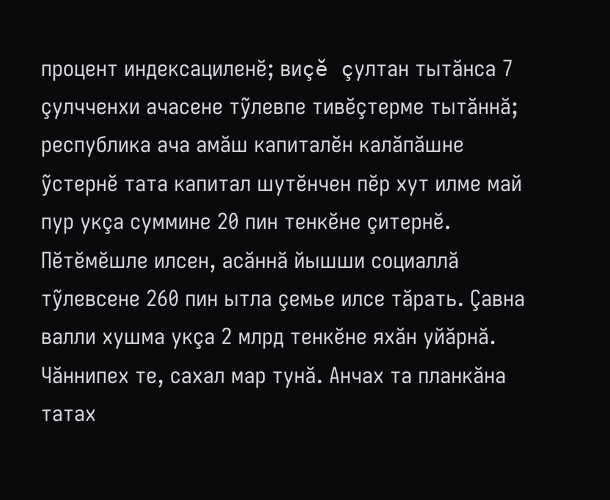процент индексациленĕ; виçĕ çултан тытăнса 7 çулчченхи ачасене тỹлевпе тивĕçтерме тытăннă; республика ача амăш капиталĕн калăпăшне ỹстернĕ тата капитал шутĕнчен пĕр хут илме май пур укçа суммине 20 пин тенкĕне çитернĕ.
Пĕтĕмĕшле илсен, асăннă йышши социаллă тỹлевсене 260 пин ытла çемье илсе тăрать. Çавна валли хушма укçа 2 млрд тенкĕне яхăн уйăрнă.
Чăннипех те, сахал мар тунă. Анчах та планкăна татах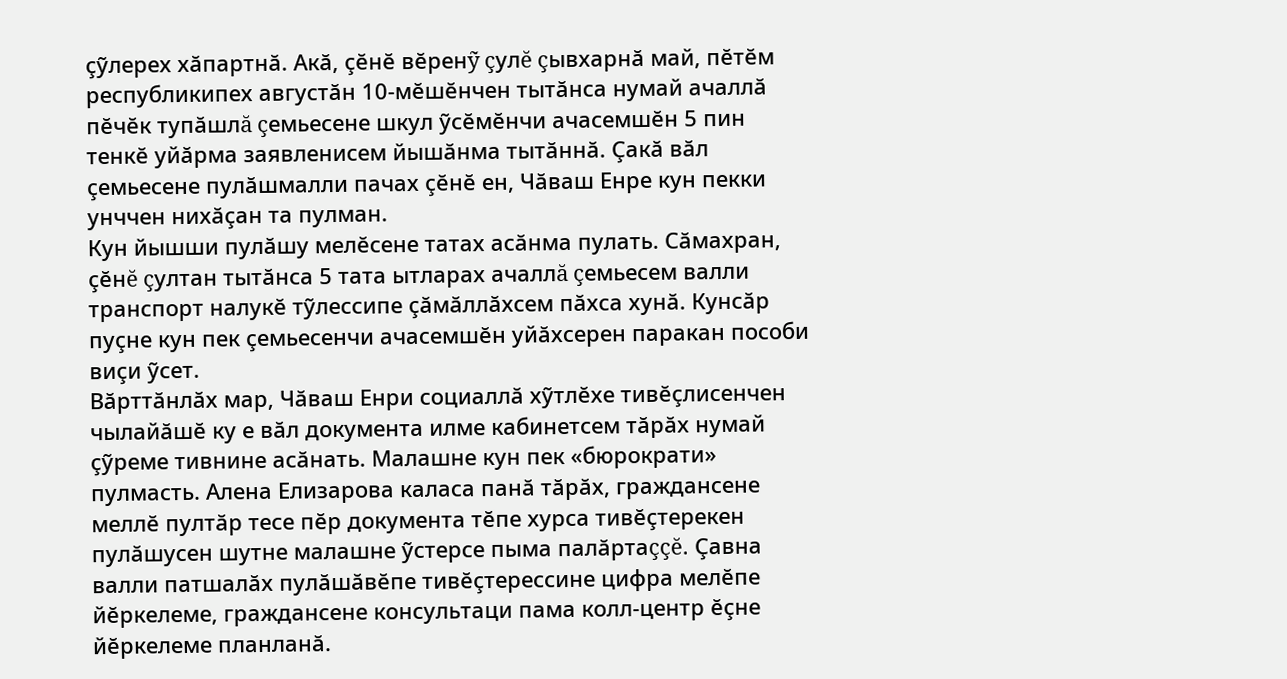çỹлерех хăпартнă. Акă, çĕнĕ вĕренỹ çулĕ çывхарнă май, пĕтĕм республикипех августăн 10-мĕшĕнчен тытăнса нумай ачаллă пĕчĕк тупăшлă çемьесене шкул ỹсĕмĕнчи ачасемшĕн 5 пин тенкĕ уйăрма заявленисем йышăнма тытăннă. Çакă вăл çемьесене пулăшмалли пачах çĕнĕ ен, Чăваш Енре кун пекки унччен нихăçан та пулман.
Кун йышши пулăшу мелĕсене татах асăнма пулать. Сăмахран, çĕнĕ çултан тытăнса 5 тата ытларах ачаллă çемьесем валли транспорт налукĕ тỹлессипе çăмăллăхсем пăхса хунă. Кунсăр пуçне кун пек çемьесенчи ачасемшĕн уйăхсерен паракан пособи виçи ỹсет.
Вăрттăнлăх мар, Чăваш Енри социаллă хỹтлĕхе тивĕçлисенчен чылайăшĕ ку е вăл документа илме кабинетсем тăрăх нумай çỹреме тивнине асăнать. Малашне кун пек «бюрократи» пулмасть. Алена Елизарова каласа панă тăрăх, граждансене меллĕ пултăр тесе пĕр документа тĕпе хурса тивĕçтерекен пулăшусен шутне малашне ỹстерсе пыма палăртаççĕ. Çавна валли патшалăх пулăшăвĕпе тивĕçтерессине цифра мелĕпе йĕркелеме, граждансене консультаци пама колл-центр ĕçне йĕркелеме планланă.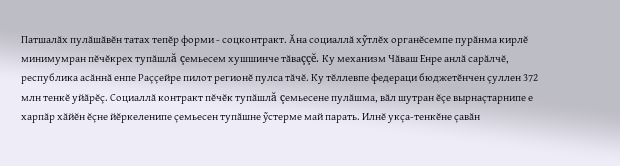Патшалăх пулăшăвĕн татах тепĕр форми - соцконтракт. Ăна социаллă хỹтлĕх органĕсемпе пурăнма кирлĕ минимумран пĕчĕкрех тупăшлă çемьесем хушшинче тăваççĕ. Ку механизм Чăваш Енре анлă сарăлчĕ, республика асăннă енпе Раççейре пилот регионĕ пулса тăчĕ. Ку тĕллевпе федераци бюджетĕнчен çуллен 372 млн тенкĕ уйăрĕç. Социаллă контракт пĕчĕк тупăшлă çемьесене пулăшма, вăл шутран ĕçе вырнаçтарнипе е харпăр хăйĕн ĕçне йĕркеленипе çемьесен тупăшне ỹстерме май парать. Илнĕ укçа-тенкĕне çавăн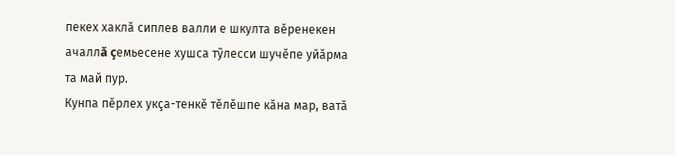пекех хаклă сиплев валли е шкулта вĕренекен ачаллă çемьесене хушса тỹлесси шучĕпе уйăрма та май пур.
Кунпа пĕрлех укçа-тенкĕ тĕлĕшпе кăна мар, ватă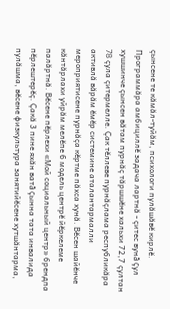çынсене те кăмăл-туйăм, психологи пулăшăвĕ кирлĕ. Программăра амбициллĕ задача лартнă - çитес вунă çул хушшинче çынсен вăтам пурнăç тăршшĕне хальхи 72,7 çултан 78 çула çитермелле. Çак тĕллеве пурнăçлама республикăра активлă вăрăм ĕмĕр системине аталантармалли мероприятисене пурнăçа кĕртме пăхса хунă. Вĕсен шайĕнче кăнтăрлахи уйрăм мелĕпе 6 модель центрĕ йĕркелеме палăртнă. Вĕсене пĕрлехи «Мой социальный центр» брендпа пĕрлештерĕç. Çакă 3 пине яхăн ватă çынна тата инвалида пулăшма, вĕсене физкультура занятийĕсене хутшăнтарма,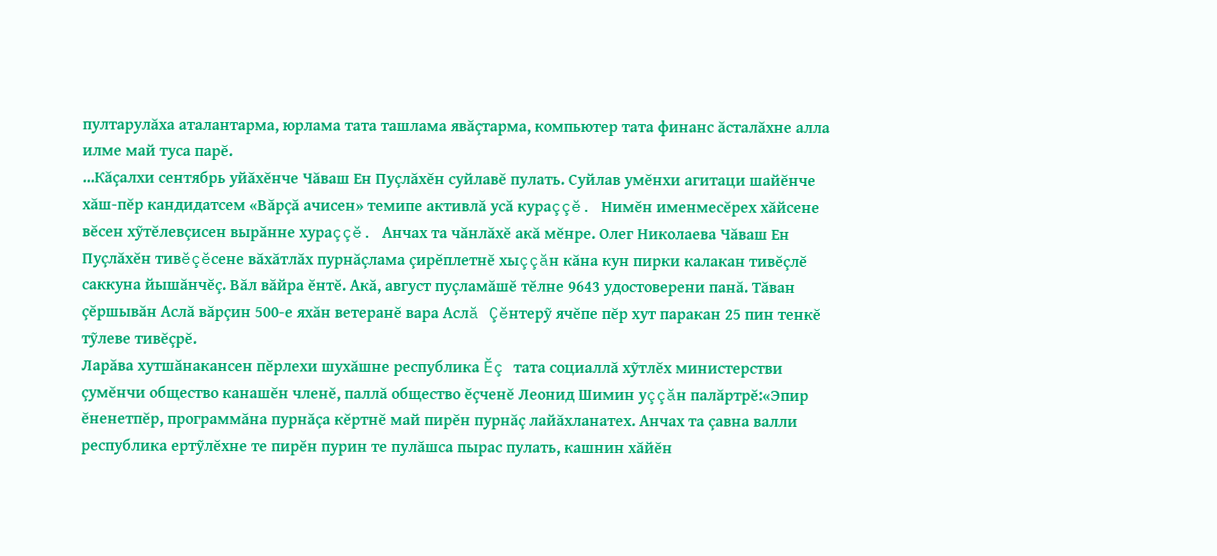пултарулăха аталантарма, юрлама тата ташлама явăçтарма, компьютер тата финанс ăсталăхне алла илме май туса парĕ.
...Кăçалхи сентябрь уйăхĕнче Чăваш Ен Пуçлăхĕн суйлавĕ пулать. Суйлав умĕнхи агитаци шайĕнче хăш-пĕр кандидатсем «Вăрçă ачисен» темипе активлă усă кураççĕ. Нимĕн именмесĕрех хăйсене вĕсен хỹтĕлевçисен вырăнне хураççĕ. Анчах та чăнлăхĕ акă мĕнре. Олег Николаева Чăваш Ен Пуçлăхĕн тивĕçĕсене вăхăтлăх пурнăçлама çирĕплетнĕ хыççăн кăна кун пирки калакан тивĕçлĕ саккуна йышăнчĕç. Вăл вăйра ĕнтĕ. Акă, август пуçламăшĕ тĕлне 9643 удостоверени панă. Тăван çĕршывăн Аслă вăрçин 500-е яхăн ветеранĕ вара Аслă Çĕнтерỹ ячĕпе пĕр хут паракан 25 пин тенкĕ тỹлеве тивĕçрĕ.
Ларăва хутшăнакансен пĕрлехи шухăшне республика Ĕç тата социаллă хỹтлĕх министерстви çумĕнчи общество канашĕн членĕ, паллă общество ĕçченĕ Леонид Шимин уççăн палăртрĕ:«Эпир ĕненетпĕр, программăна пурнăçа кĕртнĕ май пирĕн пурнăç лайăхланатех. Анчах та çавна валли республика ертỹлĕхне те пирĕн пурин те пулăшса пырас пулать, кашнин хăйĕн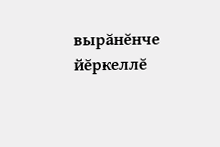вырăнĕнче йĕркеллĕ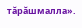тăрăшмалла».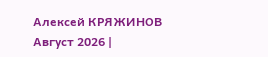Алексей КРЯЖИНОВ
Август 2026 |